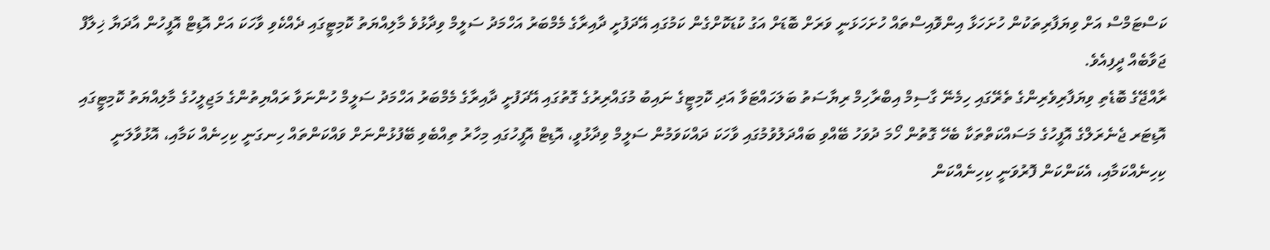ކަސްޓަމްސް އަށް ވިޔަފާރިތަކުން ހުށަހަޅާ އިންވޮއިސްތައް ހުށަހަޅަނީ ވަރަށް ބޮޑަށް އަގު ކުޑަކޮށްގެން ކަމުގައި އޭދަފުށީ ދާއިރާގެ މެމްބަރު އަހްމަދު ސަލީމް ވިދާޅުވެ މާލިއްޔަތު ކޮމިޓީގައި ދެއްކެވި ވާހަކަ އަށް އޮޑިޓް އޮފީހުން އާދަޔާ ޚިލާފް ޖަވާބެއް ދީފިއެވެ.
ރާއްޖޭގެ ބޮޑެތި ވިޔަފާރިވެރިންގެ ތެރޭގައި ހިމެނޭ ގާސިމް އިބްރާހިމް ރިޔާސަތު ބަލަހައްޓަވާ އަދި ކޮމިޓީގެ ނައިބު މުގައްރިރުގެ ގޮތުގައި އޭދަފުށީ ދާއިރާގެ މެމްބަރު އަހްމަދު ސަލީމް ހުންނަވާ ރައްޔިތުންގެ މަޖިލީހުގެ މާލިއްޔަތު ކޮމިޓީގައި އޮޑިޓަރ ޖެނެރަލްގެ އޮފީހުގެ މަސައްކަތްތަކާ ބެހޭ ގޮތުން ހޯމަ ދުވަހު ބޭއްވި ބައްދަލުވުމުގައި ވާހަކަ ދައްކަވަމުން ސަލީމް ވިދާޅުވީ، އޮޑިޓް އޮފީހުގައި މިހާރު ތިއްބެވި ބޭފުޅުންނަށް ވައްކަންތައް ހިނގަނީ ކިހިނެއް ކަމާއި، އޮޅުވާލަނީ ކިހިނެއްކަމާއި، އެކަންކަން ފޮރުވަނީ ކިހިނެއްކަން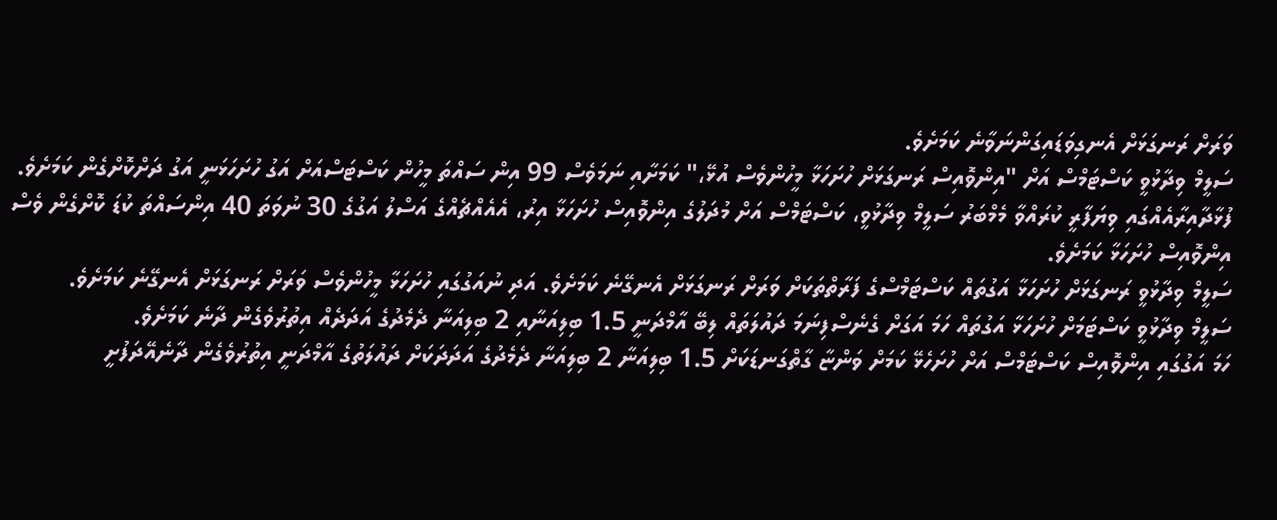ވަރަށް ރަނގަޅަށް އެނގިވަޑައިގަންނަވާނެ ކަމަށެވެ.
ސަލީމް ވިދާޅުވީ ކަސްޓަމްސް އަށް "އިންވޮއިސް ރަނގަޅަށް ހުށަހަޅާ މީހުންވެސް އުޅޭ،" ކަމަށާއި ނަމަވެސް 99 އިން ސައްތަ މީހުން ކަސްޓަސްއަށް އަގު ހުށަހަޅަނީ އަގު ދަށްކޮށްގެން ކަމަށެވެ.
ފުޅާދާއިރާއެއްގައި ވިޔަފާރީ ކުރައްވާ މެމްބަރު ސަލީމް ވިދާޅުވީ، ކަސްޓަމްސް އަށް މުދަލުގެ އިންވޮއިސް ހުށަހަޅާ އިރު، އެއެއްޗެއްގެ އަސްލު އަގުގެ 30 ނުވަތަ 40 އިންސައްތަ ކުޑަ ކޮށްގެން ވެސް އިންވޮއިސް ހުށަހަޅާ ކަމަށެވެ.
ސަލީމް ވިދާޅުވީ ރަނގަޅަށް ހުށަހަޅާ އަގުތައް ކަސްޓަމްސްގެ ފަރާތްތަކަށް ވަރަށް ރަނގަޅަށް އެނގޭނެ ކަމަށެވެ. އަދި ނުއަގުގައި ހުށަހަޅާ މީހުންވެސް ވަރަށް ރަނގަޅަށް އެނގޭނެ ކަމަށެވެ.
ސަލީމް ވިދާޅުވީ ކަސްޓަމަށް ހުށަހަޅާ އަގުތައް ހަމަ އަގަށް ގެނެސްފިނަމަ ދައުލަތައް ލިބޭ އާމްދަނީ 1.5 ބިލިއަނާއި 2 ބިލިއަނާ ދެމެދުގެ އަދަދެއް އިތުރުވެގެން ދާނެ ކަމަށެވެ.
ހަމަ އަގުގައި އިންވޮއިސް ކަސްޓަމްސް އަށް ހުށަހެޅޭ ކަމަށް ވަންޏާ ގާތްގަނޑަކަށް 1.5 ބިލިއަނާ 2 ބިލިއަނާ ދެމެދުގެ އަދަދަކަށް ދައުލަތުގެ އާމްދަނީ އިތުރުވެގެން ދާނެއޭދަފުށީ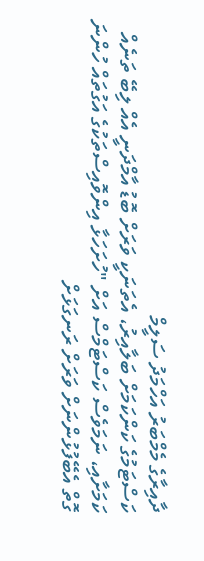ދާއިރާގެ މެމްބަރު އަހްމަދު ސަލީމް
ކަސްޓަމުގެ ކަންކަމަށް ބަލާއިރު، އެތަނަކީ ވަރަށް ބޮޑު އާމްދަނީ އެއް ލިބޭ ތަނެއް ކަމަށާއި، ނަމަވެސް ކަސްޓަމްސް އަށް "ހުށަހަޅާ އިންވޮއިސްތަކުގެ އަގުތައް ހުންނަ ގޮތް އެބޭފުޅުންނަށް ވަރަށް ރަނގަޅަށް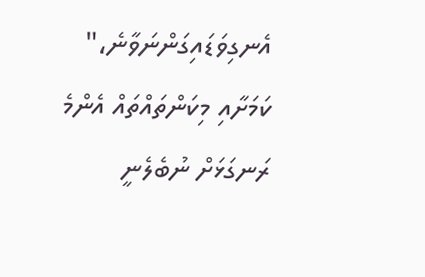އެނގިވަޑައިގަންނަވާނެ،" ކަމަށާއި މިކަންތައްތައް އެންމެ ރަނގަޅަށް ނުބެލެނީ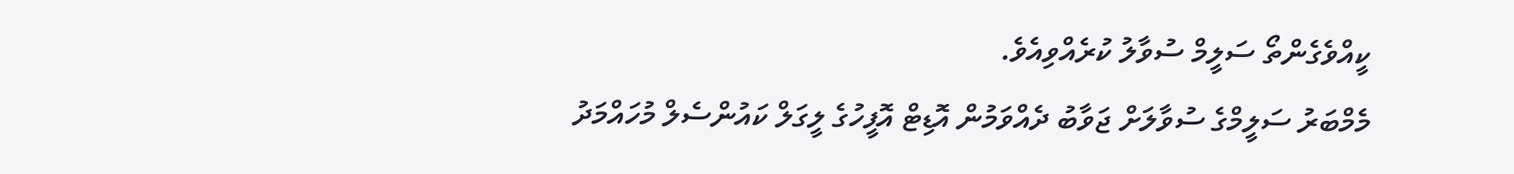ކީއްވެގެންތޯ ސަލީމް ސުވާލު ކުރެއްވިއެވެ.
މެމްބަރު ސަލީމްގެ ސުވާލަށް ޖަވާބު ދެއްވަމުން އޮޑިޓް އޮފީހުގެ ލީގަލް ކައުންސެލް މުހައްމަދު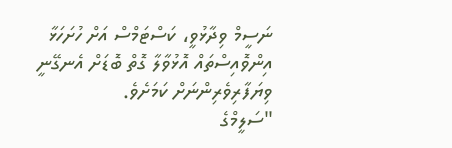ނަސީމް ވިދާޅުވީ، ކަސްޓަމްސް އަށް ހުށަހަޅާ އިންވޮއިސްތައް އޮޅުވާލާ ގޮތް ބޮޑަށް އެނގޭނީ ވިޔަފާރިވެރިންނަށް ކަމަށެވެ.
"ސަލީމްގެ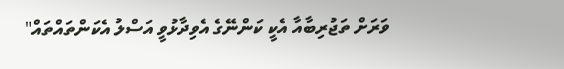ވަރަށް ތަޖުރިބާއާ އެކީ ކަންނޭގެ އެވިދާޅުވީ އަސްލު އެކަންތައްތައް"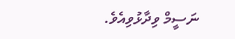ނަސީމް ވިދާޅުވިއެވެ.